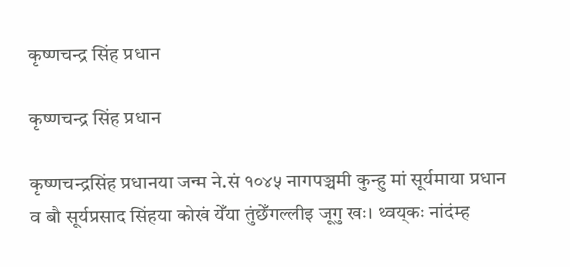कृष्णचन्द्र सिंह प्रधान

कृष्णचन्द्र सिंह प्रधान

कृष्णचन्द्रसिंह प्रधानया जन्म ने.सं १०४५ नागपञ्चमी कुन्हु मां सूर्यमाया प्रधान व बौ सूर्यप्रसाद सिंहया कोखं येँया तुंछेँगल्लीइ जूगु खः। थ्वय्‌कः नांदंम्ह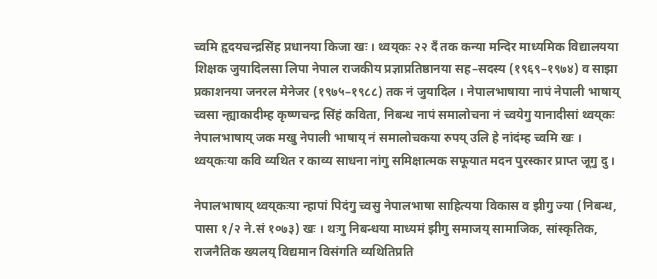च्वमि हृदयचन्द्रसिंह प्रधानया किजा खः । थ्वय्‌कः २२ दँ तक कन्या मन्दिर माध्यमिक विद्यालयया शिक्षक जुयादिलसा लिपा नेपाल राजकीय प्रज्ञाप्रतिष्ठानया सह–सदस्य (१९६९–१९७४) व साझा प्रकाशनया जनरल मेनेजर (१९७५–१९८८) तक नं जुयादिल । नेपालभाषाया नापं नेपाली भाषाय् च्वसा न्ह्याकादीम्ह कृष्णचन्द्र सिंहं कविता, निबन्ध नापं समालोचना नं च्वयेगु यानादीसां थ्वय्‌कः नेपालभाषाय् जक मखु नेपाली भाषाय् नं समालोचकया रुपय् उलि हे नांदंम्ह च्वमि खः । थ्वय्‌कःया कवि व्यथित र काव्य साधना नांगु समिक्षात्मक सफूयात मदन पुरस्कार प्राप्त जूगु दु ।

नेपालभाषाय् थ्वय्‌कःया न्हापां पिदंगु च्वसु नेपालभाषा साहित्यया विकास व झीगु ज्या (निबन्ध, पासा १/२ ने.सं १०७३) खः । थःगु निबन्धया माध्यमं झीगु समाजय् सामाजिक, सांस्कृतिक, राजनैतिक ख्यलय् विद्यमान विसंगति व्यथितिप्रति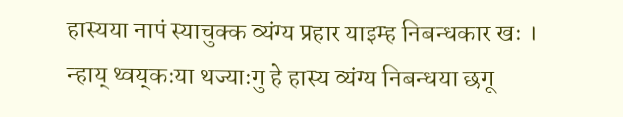हास्यया नापं स्याचुक्क व्यंग्य प्रहार याइम्ह निबन्धकार खः । न्हाय् थ्वय्‌कःया थज्याःगु हे हास्य व्यंग्य निबन्धया छगू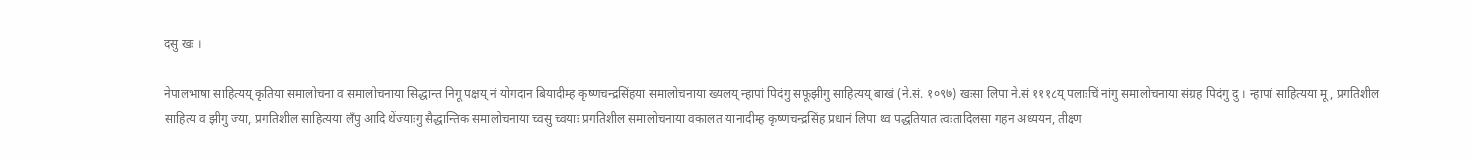दसु खः ।

नेपालभाषा साहित्यय् कृतिया समालोचना व समालोचनाया सिद्धान्त निगू पक्षय् नं योगदान बियादीम्ह कृष्णचन्द्रसिंहया समालोचनाया ख्यलय् न्हापां पिदंगु सफूझीगु साहित्यय् बाखं (ने.सं. १०९७) खःसा लिपा ने.सं १११८य् पलाःचिं नांगु समालोचनाया संग्रह पिदंगु दु । न्हापां साहित्यया मू, प्रगतिशील साहित्य व झीगु ज्या, प्रगतिशील साहित्यया लँपु आदि थेंज्याःगु सैद्धान्तिक समालोचनाया च्वसु च्वयाः प्रगतिशील समालोचनाया वकालत यानादीम्ह कृष्णचन्द्रसिंह प्रधानं लिपा थ्व पद्धतियात त्वःतादिलसा गहन अध्ययन, तीक्ष्ण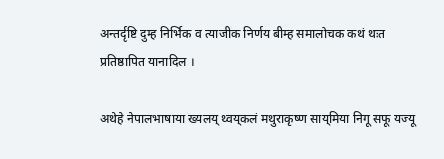अन्तर्दृष्टि दुम्ह निर्भिक व त्याजीक निर्णय बीम्ह समालोचक कथं थःत प्रतिष्ठापित यानादिल ।

अथेहे नेपालभाषाया ख्यलय् थ्वय्‌कलं मथुराकृष्ण साय्‌मिया निगू सफू यज्यू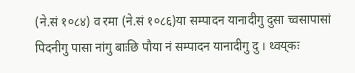(ने.सं १०८४) व रमा (ने.सं १०८६)या सम्पादन यानादीगु दुसा च्वसापासां पिदनीगु पासा नांगु बाःछि पौया नं सम्पादन यानादीगु दु । थ्वय्‌कः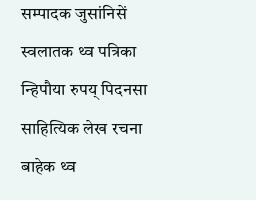सम्पादक जुसांनिसें स्वलातक थ्व पत्रिका न्हिपौया रुपय् पिदनसा साहित्यिक लेख रचना बाहेक थ्व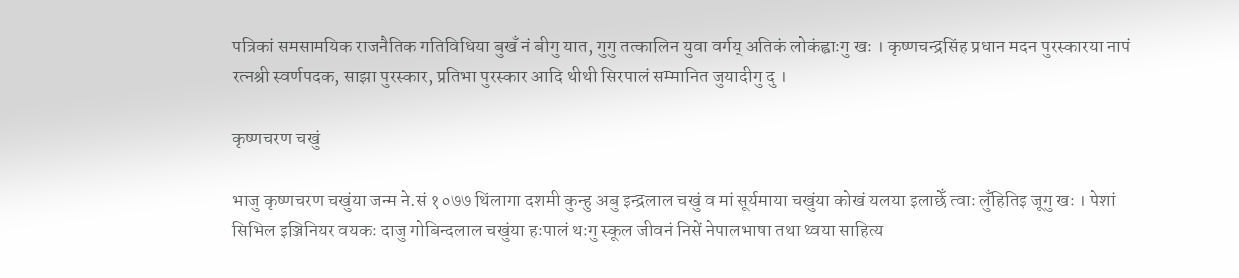पत्रिकां समसामयिक राजनैतिक गतिविधिया बुखँ नं बीगु यात, गुगु तत्कालिन युवा वर्गय् अतिकं लोकंह्वाःगु खः । कृष्णचन्द्रसिंह प्रधान मदन पुरस्कारया नापं रत्नश्री स्वर्णपदक, साझा पुरस्कार, प्रतिभा पुरस्कार आदि थीथी सिरपालं सम्मानित जुयादीगु दु ।

कृष्णचरण चखुं

भाजु कृष्णचरण चखुंया जन्म ने.सं १०७७ थिंलागा दशमी कुन्हु अबु इन्द्रलाल चखुं व मां सूर्यमाया चखुंया कोखं यलया इलाछेँ त्वाः लुँहितिइ जूगु खः । पेशां सिभिल इञ्जिनियर वयकः दाजु गोबिन्दलाल चखुंया हःपालं थःगु स्कूल जीवनं निसें नेपालभाषा तथा थ्वया साहित्य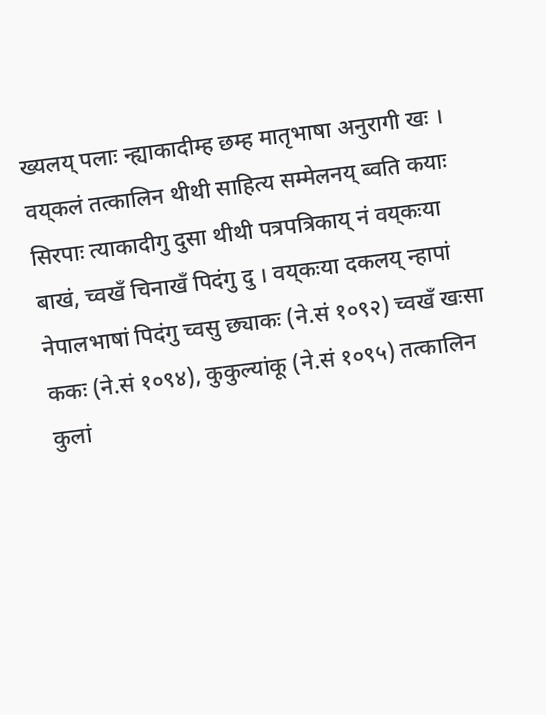ख्यलय् पलाः न्ह्याकादीम्ह छम्ह मातृभाषा अनुरागी खः । वय्‌कलं तत्कालिन थीथी साहित्य सम्मेलनय् ब्वति कयाः सिरपाः त्याकादीगु दुसा थीथी पत्रपत्रिकाय् नं वय्‌कःया बाखं, च्वखँ चिनाखँ पिदंगु दु । वय्‌कःया दकलय् न्हापां नेपालभाषां पिदंगु च्वसु छ्याकः (ने.सं १०९२) च्वखँ खःसा ककः (ने.सं १०९४), कुकुल्यांकू (ने.सं १०९५) तत्कालिन कुलां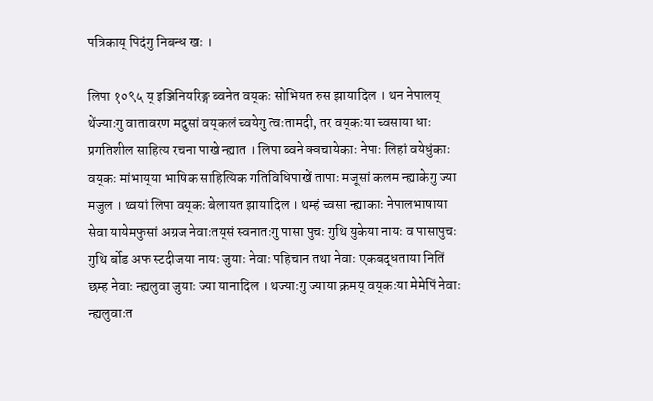पत्रिकाय् पिदंगु निबन्ध खः ।

लिपा १०९५ य् इञ्जिनियरिङ्ग ब्वनेत वय्‌कः सोभियत रुस झायादिल । थन नेपालय् थेंज्याःगु वातावरण मदुसां वय्‌कलं च्वयेगु त्वःतामदी, तर वय्‌कःया च्वसाया धाः प्रगतिशील साहित्य रचना पाखे न्ह्यात । लिपा ब्वने क्वचायेकाः नेपाः लिहां वयेधुंकाः वय्‌कः मांभाय्‌या भाषिक साहित्यिक गतिविधिपाखें तापाः मजूसां कलम न्ह्याकेगु ज्या मजुल । थ्वयां लिपा वय्‌कः बेलायत झायादिल । थम्हं च्वसा न्ह्याकाः नेपालभाषाया सेवा यायेमफुसां अग्रज नेवाःतय्‌सं स्वनातःगु पासा पुचः गुथि युकेया नायः व पासापुचः गुथि र्बोड अफ स्टदीजया नायः जुयाः नेवाः पहिचान तथा नेवाः एकबद्धताया नितिं छम्ह नेवाः न्ह्यलुवा जुयाः ज्या यानादिल । थज्याःगु ज्याया क्रमय् वय्‌कःया मेमेपिं नेवाः न्ह्यलुवाःत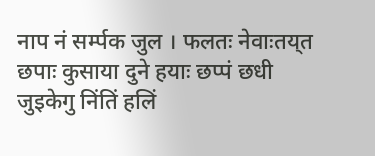नाप नं सर्म्पक जुल । फलतः नेवाःतय्‌त छपाः कुसाया दुने हयाः छप्पं छधी जुइकेगु निंतिं हलिं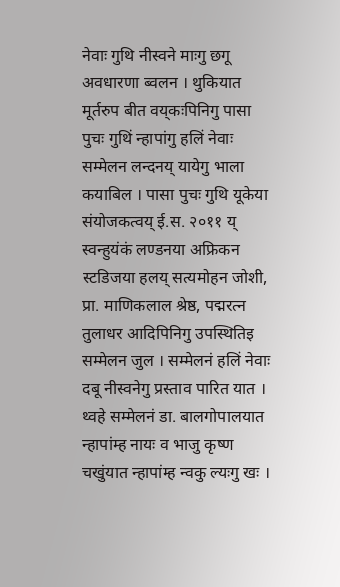नेवाः गुथि नीस्वने माःगु छगू अवधारणा ब्वलन । थुकियात मूर्तरुप बीत वय्‌कःपिनिगु पासा पुचः गुथिं न्हापांगु हलिं नेवाः सम्मेलन लन्दनय् यायेगु भाला कयाबिल । पासा पुचः गुथि यूकेया संयोजकत्वय् ई.स. २०११ य् स्वन्हुयंकं लण्डनया अफ्रिकन स्टडिजया हलय् सत्यमोहन जोशी, प्रा. माणिकलाल श्रेष्ठ, पद्मरत्न तुलाधर आदिपिनिगु उपस्थितिइ सम्मेलन जुल । सम्मेलनं हलिं नेवाः दबू नीस्वनेगु प्रस्ताव पारित यात । थ्वहे सम्मेलनं डा. बालगोपालयात न्हापांम्ह नायः व भाजु कृष्ण चखुंयात न्हापांम्ह न्वकु ल्यःगु खः ।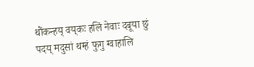थौंकन्हय् वय्‌कः हलिं नेवाः दबूया छुं पदय् मदुसां थम्हं फुगु ग्वाहालि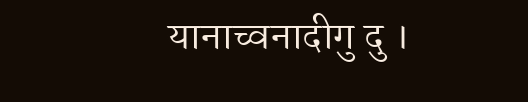यानाच्वनादीगु दु ।